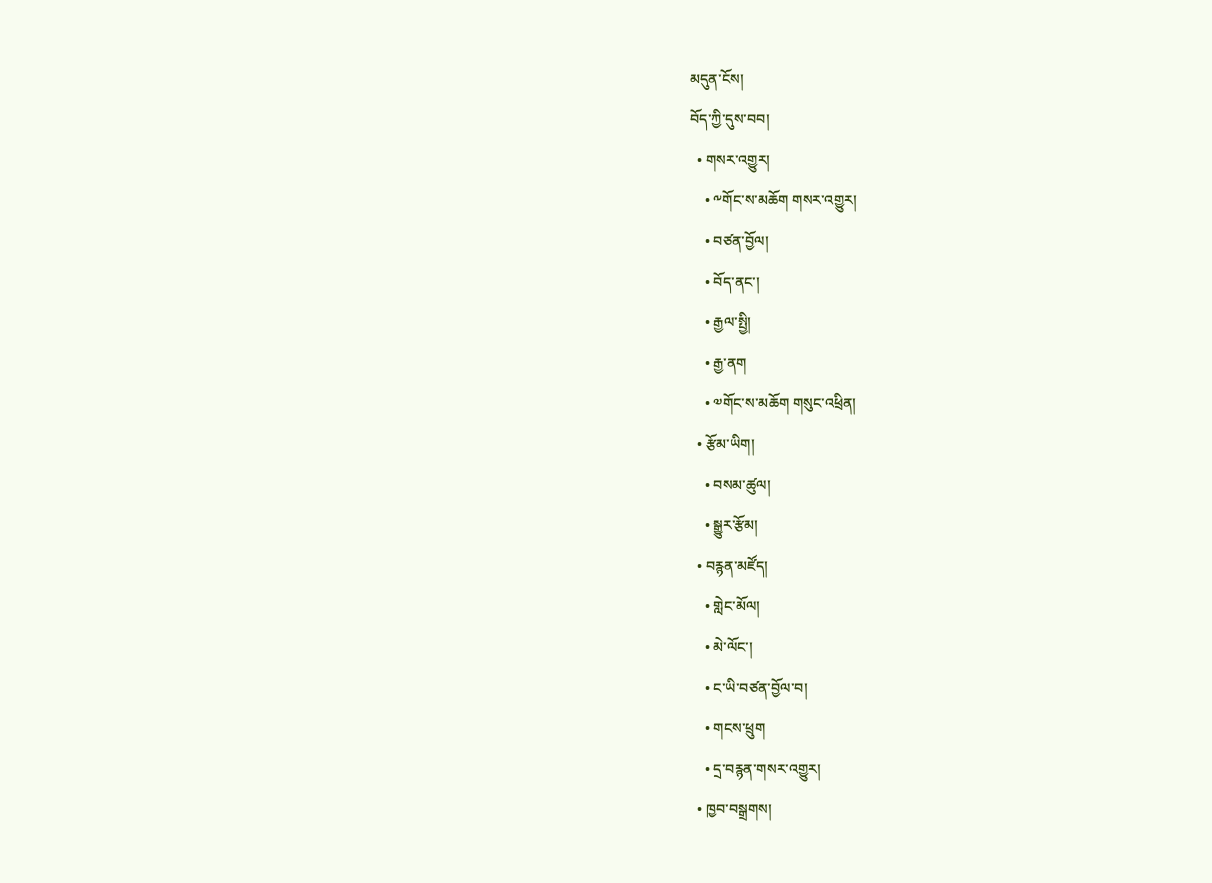མདུན་ངོས།
བོད་ཀྱི་དུས་བབ།
  • གསར་འགྱུར།
    • ༸གོང་ས་མཆོག གསར་འགྱུར།
    • བཙན་བྱོལ།
    • བོད་ནང་།
    • རྒྱལ་སྤྱི།
    • རྒྱ་ནག
    • ༧གོང་ས་མཆོག གསུང་འཕྲིན།
  • རྩོམ་ཡིག།
    • བསམ་ཚུལ།
    • སྒྱུར་རྩོམ།
  • བརྙན་མཛོད།
    • གླེང་མོལ།
    • མེ་ལོང་།
    • ང་ཡི་བཙན་བྱོལ་བ།
    • གངས་ཕྲུག
    • དྲ་བརྙན་གསར་འགྱུར།
  • ཁྱབ་བསྒྲགས།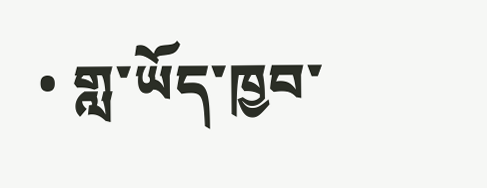• གླ་ཡོད་ཁྱབ་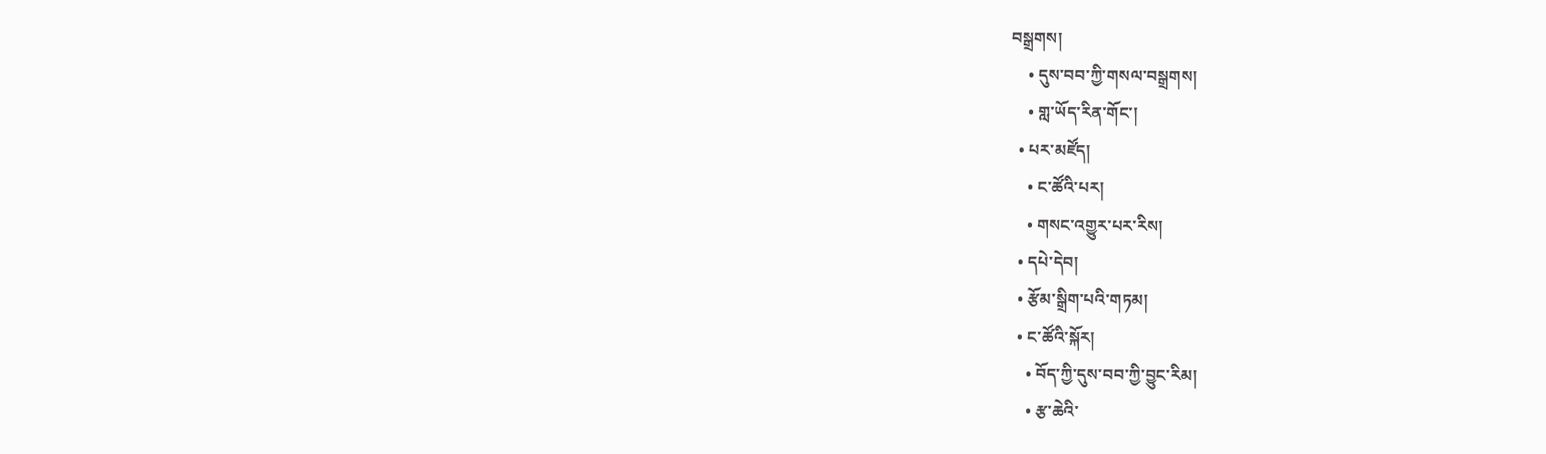བསྒྲགས།
    • དུས་བབ་ཀྱི་གསལ་བསྒྲགས།
    • གླ་ཡོད་རིན་གོང་།
  • པར་མཛོད།
    • ང་ཚོའི་པར།
    • གསང་འགྱུར་པར་རིས།
  • དཔེ་དེབ།
  • རྩོམ་སྒྲིག་པའི་གཏམ།
  • ང་ཚོའི་སྐོར།
    • བོད་ཀྱི་དུས་བབ་ཀྱི་བྱུང་རིམ།
    • རྩ་ཆེའི་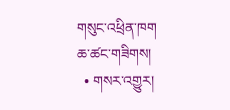གསུང་འཕྲིན་ཁག
ཆ་ཚང་གཟིགས།
  • གསར་འགྱུར།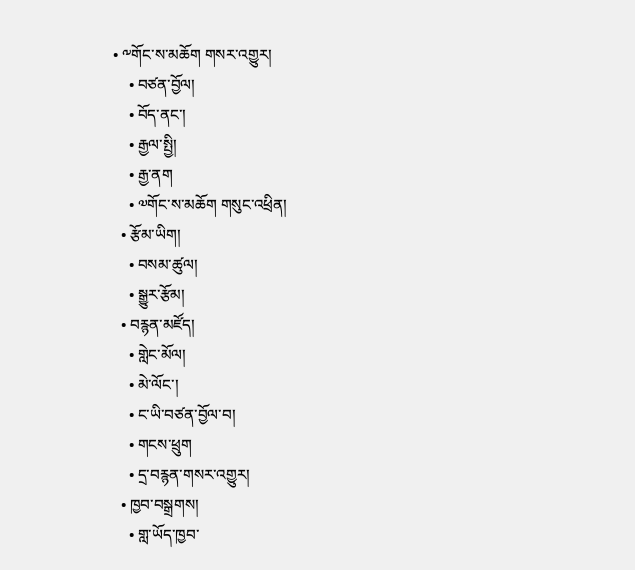• ༸གོང་ས་མཆོག གསར་འགྱུར།
    • བཙན་བྱོལ།
    • བོད་ནང་།
    • རྒྱལ་སྤྱི།
    • རྒྱ་ནག
    • ༧གོང་ས་མཆོག གསུང་འཕྲིན།
  • རྩོམ་ཡིག།
    • བསམ་ཚུལ།
    • སྒྱུར་རྩོམ།
  • བརྙན་མཛོད།
    • གླེང་མོལ།
    • མེ་ལོང་།
    • ང་ཡི་བཙན་བྱོལ་བ།
    • གངས་ཕྲུག
    • དྲ་བརྙན་གསར་འགྱུར།
  • ཁྱབ་བསྒྲགས།
    • གླ་ཡོད་ཁྱབ་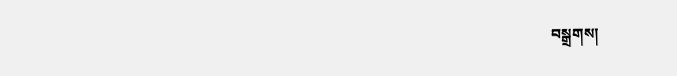བསྒྲགས།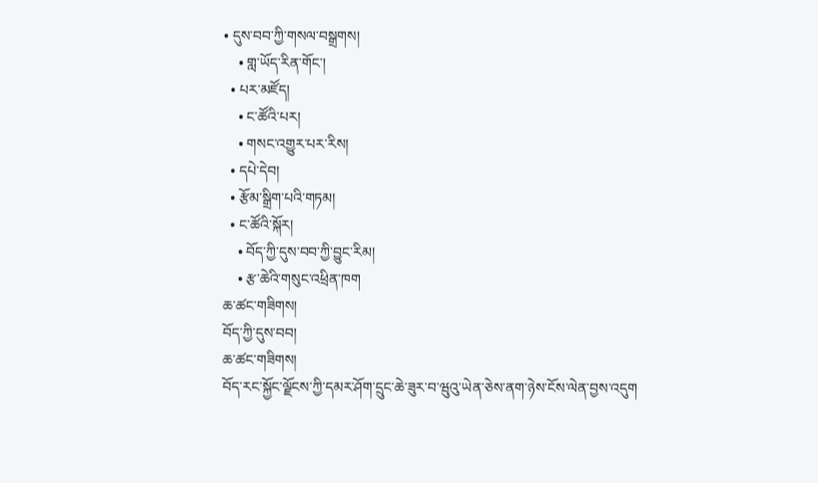• དུས་བབ་ཀྱི་གསལ་བསྒྲགས།
    • གླ་ཡོད་རིན་གོང་།
  • པར་མཛོད།
    • ང་ཚོའི་པར།
    • གསང་འགྱུར་པར་རིས།
  • དཔེ་དེབ།
  • རྩོམ་སྒྲིག་པའི་གཏམ།
  • ང་ཚོའི་སྐོར།
    • བོད་ཀྱི་དུས་བབ་ཀྱི་བྱུང་རིམ།
    • རྩ་ཆེའི་གསུང་འཕྲིན་ཁག
ཆ་ཚང་གཟིགས།
བོད་ཀྱི་དུས་བབ།
ཆ་ཚང་གཟིགས།
བོད་རང་སྐྱོང་ལྗོངས་ཀྱི་དམར་ཤོག་དྲུང་ཆེ་ཟུར་བ་ཝུའུ་ཡེན་ཅེས་ནག་ཉེས་ངོས་ལེན་བྱས་འདུག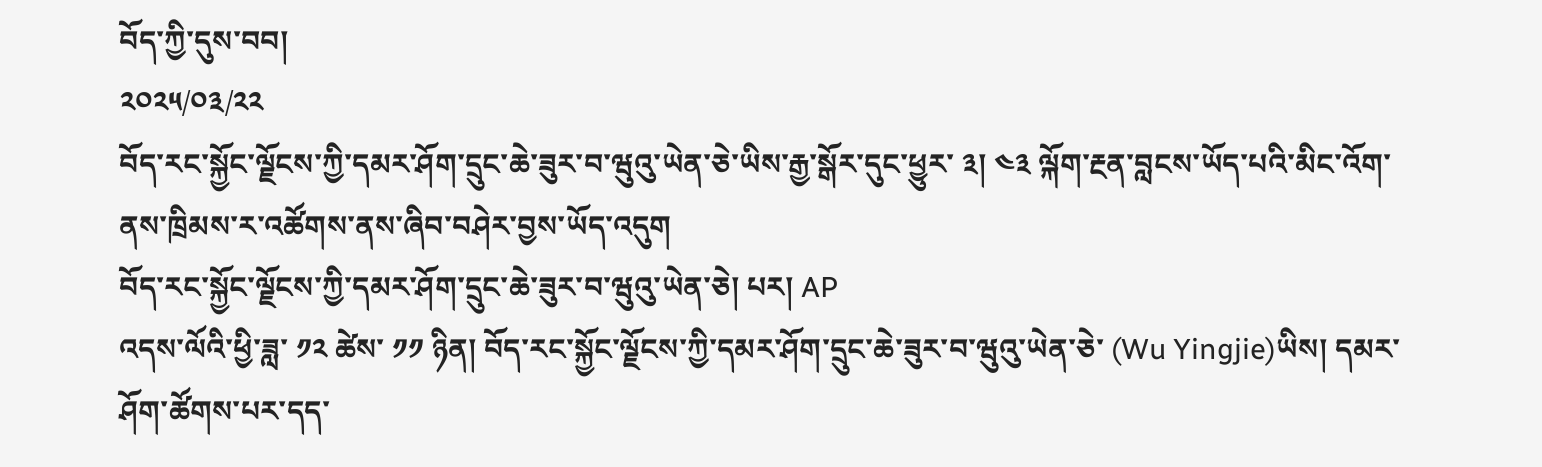བོད་ཀྱི་དུས་བབ།
༢༠༢༥/༠༣/༢༢
བོད་རང་སྐྱོང་ལྗོངས་ཀྱི་དམར་ཤོག་དྲུང་ཆེ་ཟུར་བ་ཝུའུ་ཡེན་ཅེ་ཡིས་རྒྱ་སྒོར་དུང་ཕྱུར་ ༣། ༤༣ ལྐོག་རྔན་བླངས་ཡོད་པའི་མིང་འོག་ནས་ཁྲིམས་ར་འཚོགས་ནས་ཞིབ་བཤེར་བྱས་ཡོད་འདུག
བོད་རང་སྐྱོང་ལྗོངས་ཀྱི་དམར་ཤོག་དྲུང་ཆེ་ཟུར་བ་ཝུའུ་ཡེན་ཅེ། པར། AP
འདས་ལོའི་ཕྱི་ཟླ་ ༡༢ ཚེས་ ༡༡ ཉིན། བོད་རང་སྐྱོང་ལྗོངས་ཀྱི་དམར་ཤོག་དྲུང་ཆེ་ཟུར་བ་ཝུའུ་ཡེན་ཅེ་ (Wu Yingjie)ཡིས། དམར་ཤོག་ཚོགས་པར་དད་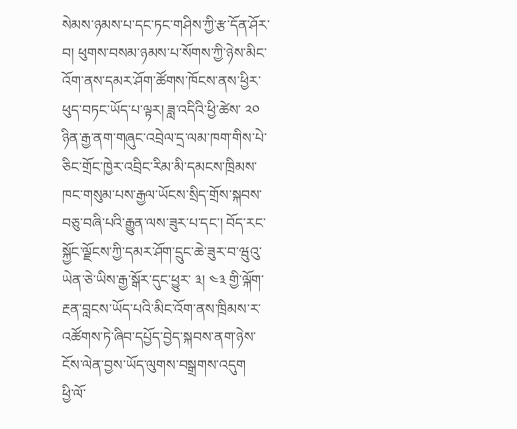སེམས་ཉམས་པ་དང་ཏང་གཤིས་ཀྱི་རྩ་དོན་ཤོར་བ། ཕུགས་བསམ་ཉམས་པ་སོགས་ཀྱི་ཉེས་མིང་འོག་ནས་དམར་ཤོག་ཚོགས་ཁོངས་ནས་ཕྱིར་ཕུད་བཏང་ཡོད་པ་ལྟར། ཟླ་འདིའི་ཕྱི་ཚེས་ ༢༠ ཉིན་རྒྱ་ནག་གཞུང་འབྲེལ་དྲ་ལམ་ཁག་གིས་པེ་ཅིང་གྲོང་ཁྱེར་འབྲིང་རིམ་མི་དམངས་ཁྲིམས་ཁང་གསུམ་པས་རྒྱལ་ཡོངས་སྲིད་གྲོས་སྐབས་བཅུ་བཞི་པའི་རྒྱུན་ལས་ཟུར་པ་དང་། བོད་རང་སྐྱོང་ལྗོངས་ཀྱི་དམར་ཤོག་དྲུང་ཆེ་ཟུར་བ་ཝུའུ་ཡེན་ཅེ་ཡིས་རྒྱ་སྒོར་དུང་ཕྱུར་ ༣། ༤༣ གྱི་ལྐོག་རྔན་བླངས་ཡོད་པའི་མིང་འོག་ནས་ཁྲིམས་ར་འཚོགས་ཏེ་ཞིབ་དཔྱོད་བྱེད་སྐབས་ནག་ཉེས་ངོས་ལེན་བྱས་ཡོད་ལུགས་བསྒྲགས་འདུག
ཕྱི་ལོ་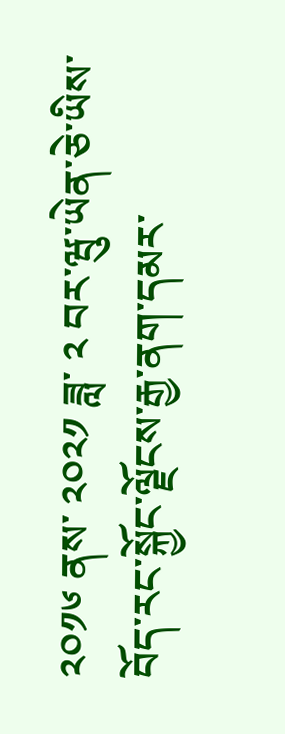༢༠༡༦ ནས་ ༢༠༢༡ ཟླ་ ༢ བར་ཝུ་ཡེན་ཅེ་ཡིས་བོད་རང་སྐྱོང་ལྗོངས་རྒྱ་ནག་དམར་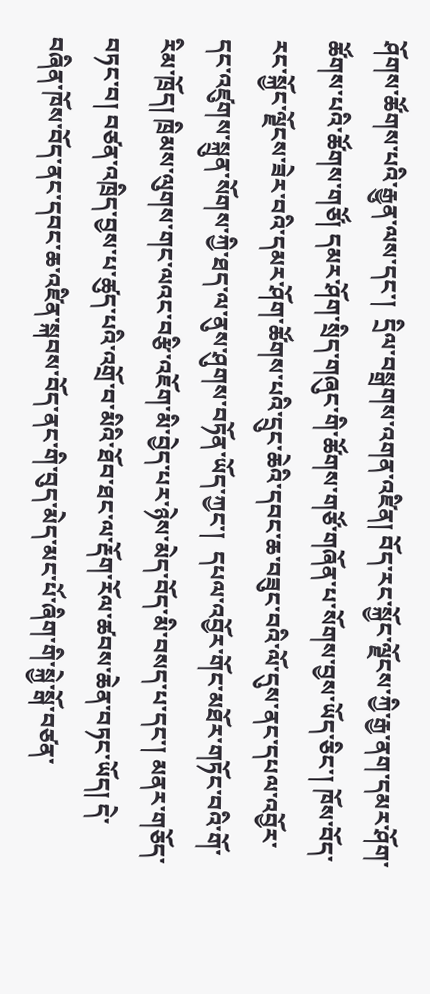ཤོགས་ཚོགས་པའི་རྒྱུན་ལས་དང་།  དྲིལ་བསྒྲགས་འགན་འཛིན། བོད་རང་སྐྱོང་ལྗོངས་ཀྱི་རྒྱ་ནག་དམར་ཤོག་ཚོགས་པའི་ཚོགས་གཙོ། དམར་ཤོག་སྲིད་གཞུང་གི་ཚོགས་གཙོ་གཞོན་པ་སོགས་བྱས་ཡོད་ཅིང་། ཁོས་བོད་རང་སྐྱོང་ལྗོངས་ཟེར་བའི་དམར་ཤོག་ཚོགས་པའི་དྲུང་ཆེའི་དབང་ཆ་བཟུང་བའི་ལོ་དུས་ནང་དཔལ་འབྱོར་དང་འཛུགས་སྐྲུན་སོགས་ཀྱི་ཐད་ལ་ནུས་ཤུགས་བཏོན་ཡོད་ཀྱང་།  དཔལ་འབྱོར་གོང་མཐོར་གཏོང་བའི་གོ་རིམ་ཁྲོད། ཁྲིམས་ལུགས་གང་ལའང་བརྩི་འཇོག་མི་བྱེད་པར་ཉེས་མེད་བོད་མི་བསད་པ་དང་། མནར་གཅོད་བཏང་བ། བཙན་འཁྲིད་བྱས་པ་ཚུད་པའི་འགྲོ་བ་མིའི་ཐོབ་ཐང་ལ་རྡོག་རོལ་ཚབས་ཆེན་བཏང་ཡོད། དེ་བཞིན་ཁོས་བོད་ནང་དབང་ཆ་འཛིན་སྐབས་བོད་ནང་གི་བུད་མེད་མང་པོ་ཞིག་གི་སྐྱེ་སྒོ་བཙན་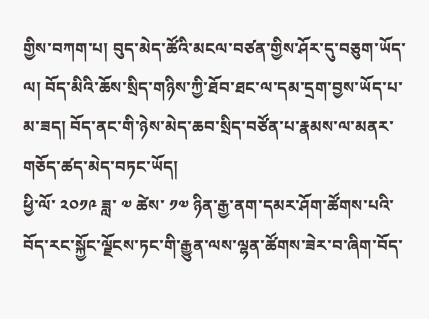གྱིས་བཀག་པ། བུད་མེད་ཚོའི་མངལ་བཙན་གྱིས་ཤོར་དུ་བཅུག་ཡོད་ལ། བོད་མིའི་ཆོས་སྲིད་གཉིས་ཀྱི་ཐོབ་ཐང་ལ་དམ་དྲག་བྱས་ཡོད་པ་མ་ཟད། བོད་ནང་གི་ཉེས་མེད་ཆབ་སྲིད་བཙོན་པ་རྣམས་ལ་མནར་གཅོད་ཚད་མེད་བཏང་ཡོད།
ཕྱི་ལོ་ ༢༠༡༩ ཟླ་ ༧ ཚེས་ ༡༧ ཉིན་རྒྱ་ནག་དམར་ཤོག་ཚོགས་པའི་བོད་རང་སྐྱོང་ལྗོངས་ཏང་གི་རྒྱུན་ལས་ལྷན་ཚོགས་ཟེར་བ་ཞིག་བོད་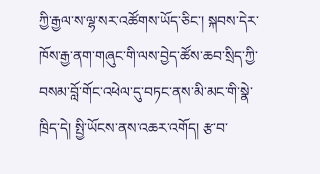ཀྱི་རྒྱལ་ས་ལྷ་སར་འཚོགས་ཡོད་ཅིང་། སྐབས་དེར་ཁོས་རྒྱ་ནག་གཞུང་གི་ལས་བྱེད་ཚོས་ཆབ་སྲིད་ཀྱི་བསམ་བློ་གོང་འཕེལ་དུ་བཏང་ནས་མི་མང་གི་སྣེ་ཁྲིད་དེ། སྤྱི་ཡོངས་ནས་འཆར་འགོད། རྩ་བ་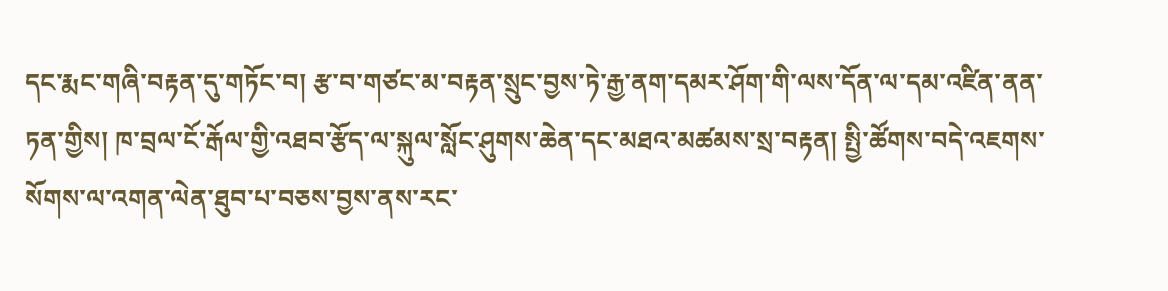དང་རྨང་གཞི་བརྟན་དུ་གཏོང་བ། རྩ་བ་གཙང་མ་བརྟན་སྲུང་བྱས་ཏེ་རྒྱ་ནག་དམར་ཤོག་གི་ལས་དོན་ལ་དམ་འཛིན་ནན་ཏན་གྱིས། ཁ་བྲལ་ངོ་རྒོལ་གྱི་འཐབ་རྩོད་ལ་སྐུལ་སློང་ཤུགས་ཆེན་དང་མཐའ་མཚམས་སྲ་བརྟན། སྤྱི་ཚོགས་བདེ་འཇགས་སོགས་ལ་འགན་ལེན་ཐུབ་པ་བཅས་བྱས་ནས་རང་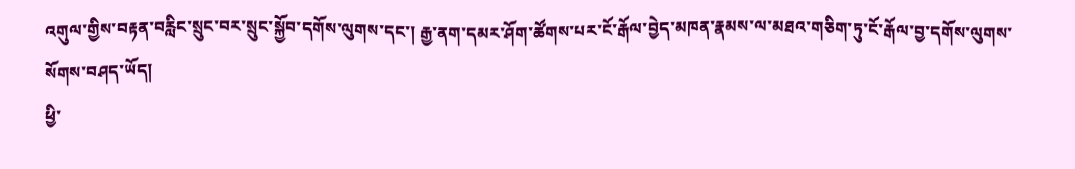འགུལ་གྱིས་བརྟན་བརླིང་སྲུང་བར་སྲུང་སྐྱོབ་དགོས་ལུགས་དང་། རྒྱ་ནག་དམར་ཤོག་ཚོགས་པར་ངོ་རྒོལ་བྱེད་མཁན་རྣམས་ལ་མཐའ་གཅིག་ཏུ་ངོ་རྒོལ་བྱ་དགོས་ལུགས་སོགས་བཤད་ཡོད།
ཕྱི་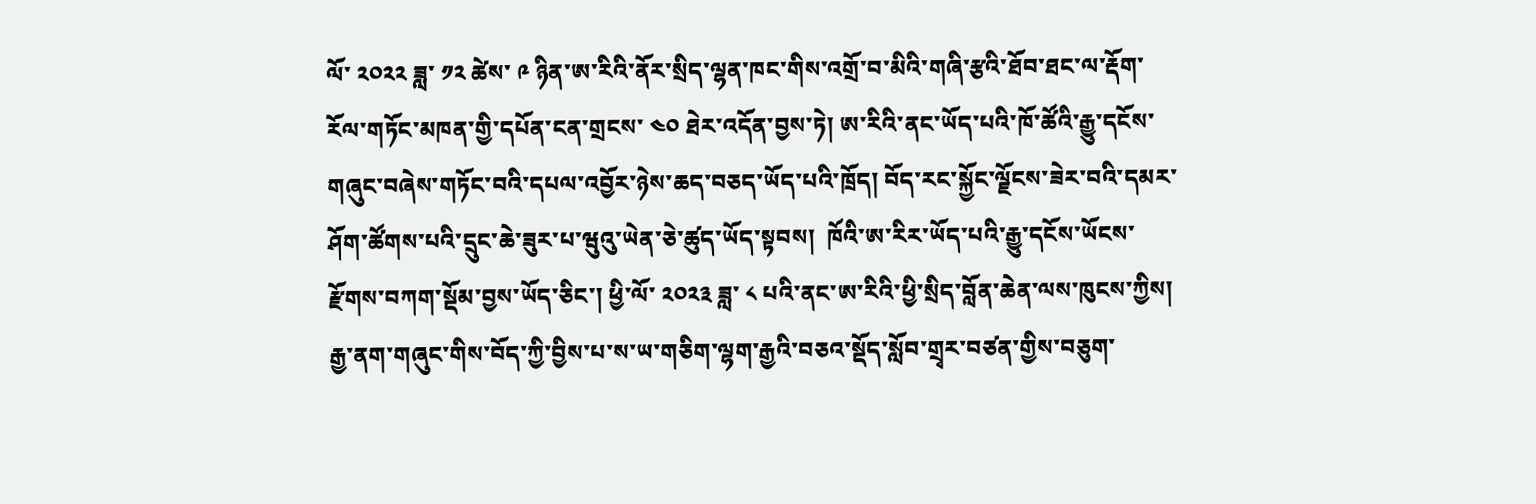ལོ་ ༢༠༢༢ ཟླ་ ༡༢ ཚེས་ ༩ ཉིན་ཨ་རིའི་ནོར་སྲིད་ལྷན་ཁང་གིས་འགྲོ་བ་མིའི་གཞི་རྩའི་ཐོབ་ཐང་ལ་རྡོག་རོལ་གཏོང་མཁན་གྱི་དཔོན་ངན་གྲངས་ ༤༠ ཐེར་འདོན་བྱས་ཏེ། ཨ་རིའི་ནང་ཡོད་པའི་ཁོ་ཚོའི་རྒྱུ་དངོས་གཞུང་བཞེས་གཏོང་བའི་དཔལ་འབྱོར་ཉེས་ཆད་བཅད་ཡོད་པའི་ཁྲོད། བོད་རང་སྐྱོང་ལྗོངས་ཟེར་བའི་དམར་ཤོག་ཚོགས་པའི་དྲུང་ཆེ་ཟུར་པ་ཝུའུ་ཡེན་ཅེ་ཚུད་ཡོད་སྟབས།  ཁོའི་ཨ་རིར་ཡོད་པའི་རྒྱུ་དངོས་ཡོངས་རྫོགས་བཀག་སྡོམ་བྱས་ཡོད་ཅིང་། ཕྱི་ལོ་ ༢༠༢༣ ཟླ་ ༨ པའི་ནང་ཨ་རིའི་ཕྱི་སྲིད་བློན་ཆེན་ལས་ཁུངས་ཀྱིས། རྒྱ་ནག་གཞུང་གིས་བོད་ཀྱི་བྱིས་པ་ས་ཡ་གཅིག་ལྷག་རྒྱའི་བཅའ་སྡོད་སློབ་གྲྭར་བཙན་གྱིས་བཅུག་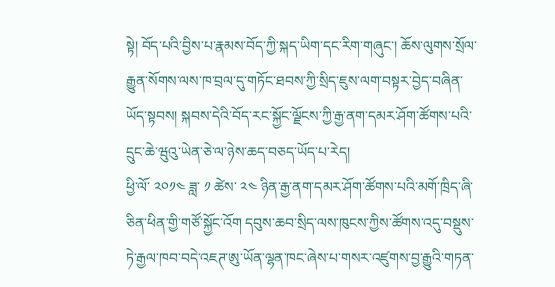སྟེ། བོད་པའི་བྱིས་པ་རྣམས་བོད་ཀྱི་སྐད་ཡིག་དང་རིག་གཞུང་། ཆོས་ལུགས་སྲོལ་རྒྱུན་སོགས་ལས་ཁ་བྲལ་དུ་གཏོང་ཐབས་ཀྱི་སྲིད་ཇུས་ལག་བསྟར་བྱེད་བཞིན་ཡོད་སྟབས། སྐབས་དེའི་བོད་རང་སྐྱོང་ལྗོངས་ཀྱི་རྒྱ་ནག་དམར་ཤོག་ཚོགས་པའི་དྲུང་ཆེ་ཝུའུ་ཡེན་ཅེ་ལ་ཉེས་ཆད་བཅད་ཡོད་པ་རེད།
ཕྱི་ལོ་ ༢༠༡༤ ཟླ་ ༡ ཚེས་ ༢༤ ཉིན་རྒྱ་ནག་དམར་ཤོག་ཚོགས་པའི་མགོ་ཁྲིད་ཞི་ཅིན་ཕིན་གྱི་གཙོ་སྐྱོང་འོག དབུས་ཆབ་སྲིད་ལས་ཁུངས་ཀྱིས་ཚོགས་འདུ་བསྡུས་ཏེ་རྒྱལ་ཁབ་བདེ་འཇཊ་ཨུ་ཡོན་ལྷན་ཁང་ཞེས་པ་གསར་འཛུགས་བྱ་རྒྱུའི་གཏན་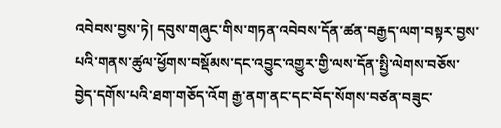འབེབས་བྱས་ཏེ། དབུས་གཞུང་གིས་གཏན་འབེབས་དོན་ཚན་བརྒྱད་ལག་བསྟར་བྱས་པའི་གནས་ཚུལ་ཕྱོགས་བསྡོམས་དང་འབྱུང་འགྱུར་གྱི་ལས་དོན་སྤྱི་ལེགས་བཅོས་བྱེད་དགོས་པའི་ཐག་གཅོད་འོག རྒྱ་ནག་ནང་དང་བོད་སོགས་བཙན་བཟུང་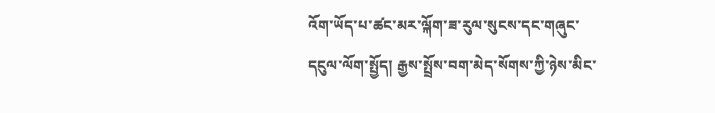འོག་ཡོད་པ་ཚང་མར་ལྐོག་ཟ་རུལ་སུངས་དང་གཞུང་དངུལ་ལོག་སྤྱོད། རྒྱས་སྤྲོས་བག་མེད་སོགས་ཀྱི་ཉེས་མིང་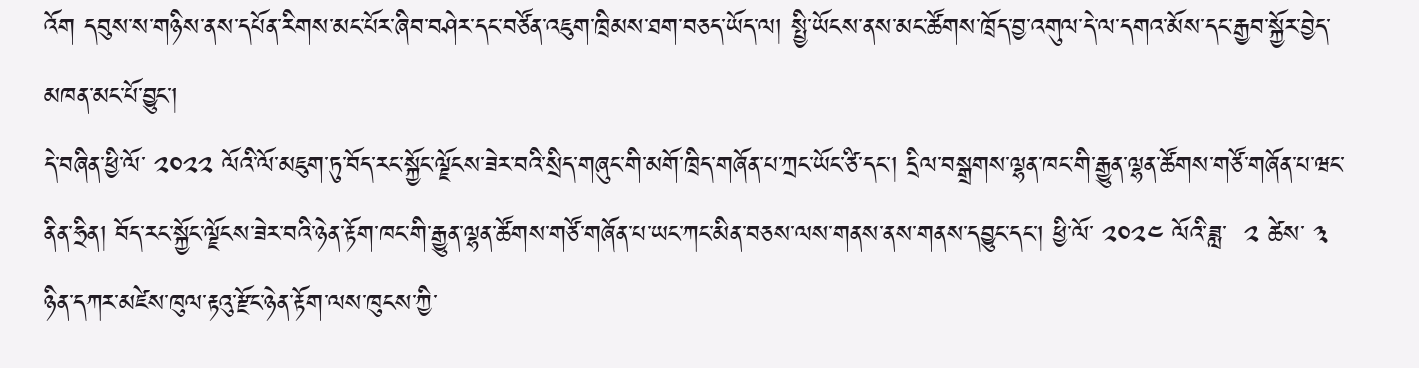འོག དབུས་ས་གཉིས་ནས་དཔོན་རིགས་མང་པོར་ཞིབ་བཤེར་དང་བཙོན་འཇུག་ཁྲིམས་ཐག་བཅད་ཡོད་ལ། སྤྱི་ཡོངས་ནས་མང་ཚོགས་ཁྲོད་བྱ་འགུལ་དེ་ལ་དགའ་མོས་དང་རྒྱབ་སྐྱོར་བྱེད་མཁན་མང་པོ་བྱུང་།
དེ་བཞིན་ཕྱི་ལོ་ ༢༠༢༢ ལོའི་ལོ་མཇུག་ཏུ་བོད་རང་སྐྱོང་ལྗོངས་ཟེར་བའི་སྲིད་གཞུང་གི་མགོ་ཁྲིད་གཞོན་པ་ཀྲང་ཡོང་ཙི་དང་། དྲིལ་བསྒྲགས་ལྷན་ཁང་གི་རྒྱུན་ལྷན་ཚོགས་གཙོ་གཞོན་པ་ཝང་ནིན་ཧྲིན། བོད་རང་སྐྱོང་ལྗོངས་ཟེར་བའི་ཉེན་རྟོག་ཁང་གི་རྒྱུན་ལྷན་ཚོགས་གཙོ་གཞོན་པ་ཡང་ཀང་མིན་བཅས་ལས་གནས་ནས་གནས་དབྱུང་དང་། ཕྱི་ལོ་ ༢༠༢༤ ལོའི་ཟླ་  ༢ ཚེས་ ༣ ཉིན་དཀར་མཛེས་ཁུལ་རྟའུ་རྫོང་ཉེན་རྟོག་ལས་ཁུངས་ཀྱི་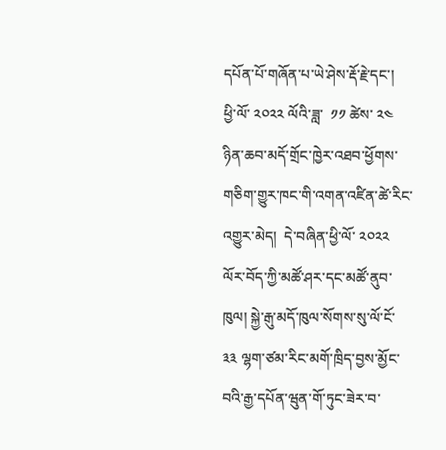དཔོན་པོ་གཞོན་པ་ཡེ་ཤེས་རྡོ་རྗེ་དང་།  ཕྱི་ལོ་ ༢༠༢༢ ལོའི་ཟླ་  ༡༡ ཚེས་ ༢༤ ཉིན་ཆབ་མདོ་གྲོང་ཁྱེར་འཐབ་ཕྱོགས་གཅིག་གྱུར་ཁང་གི་འགན་འཛིན་ཚེ་རིང་འགྱུར་མེད།  དེ་བཞིན་ཕྱི་ལོ་ ༢༠༢༢ ལོར་བོད་ཀྱི་མཚོ་ཤར་དང་མཚོ་ནུབ་ཁུལ། སྐྱེ་རྒུ་མདོ་ཁུལ་སོགས་སུ་ལོ་ངོ་ ༣༣ ལྷག་ཙམ་རིང་མགོ་ཁྲིད་བྱས་མྱོང་བའི་རྒྱ་དཔོན་ཝུན་གོ་ཏུང་ཟེར་བ་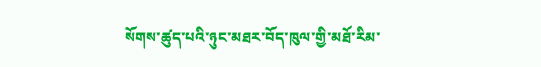སོགས་ཚུད་པའི་ཉུང་མཐར་བོད་ཁུལ་གྱི་མཐོ་རིམ་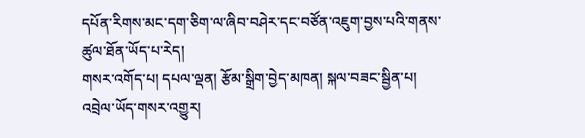དཔོན་རིགས་མང་དག་ཅིག་ལ་ཞིབ་བཤེར་དང་བཙོན་འཇུག་བྱས་པའི་གནས་ཚུལ་ཐོན་ཡོད་པ་རེད།
གསར་འགོད་པ། དཔལ་ལྡན། རྩོམ་སྒྲིག་བྱེད་མཁན། སྐལ་བཟང་སྦྱིན་པ།
འབྲེལ་ཡོད་གསར་འགྱུར།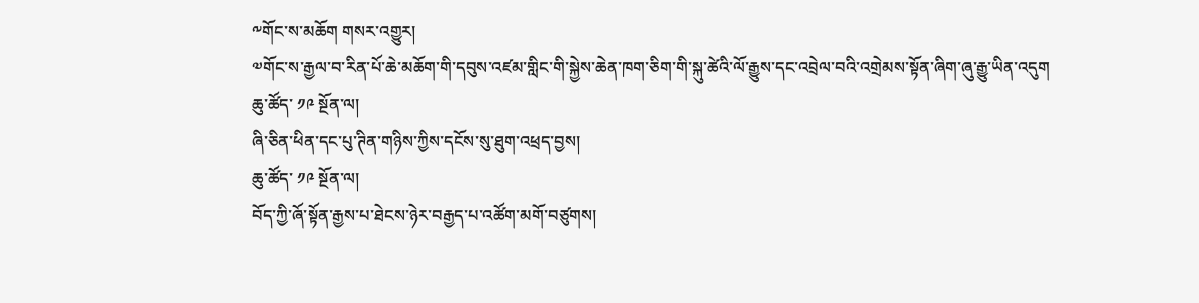༸གོང་ས་མཆོག གསར་འགྱུར།
༧གོང་ས་རྒྱལ་བ་རིན་པོ་ཆེ་མཆོག་གི་དབུས་འཛམ་གླིང་གི་སྐྱེས་ཆེན་ཁག་ཅིག་གི་སྐུ་ཚེའི་ལོ་རྒྱུས་དང་འབྲེལ་བའི་འགྲེམས་སྟོན་ཞིག་ཞུ་རྒྱུ་ཡིན་འདུག
ཆུ་ཚོད་ ༡༩ སྔོན་ལ།
ཞི་ཅིན་ཕིན་དང་པུ་ཊིན་གཉིས་ཀྱིས་དངོས་སུ་ཐུག་འཕྲད་བྱས།
ཆུ་ཚོད་ ༡༩ སྔོན་ལ།
བོད་ཀྱི་ཞོ་སྟོན་རྒྱས་པ་ཐེངས་ཉེར་བརྒྱད་པ་འཚོག་མགོ་བཙུགས།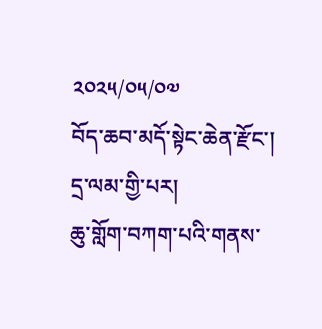༢༠༢༥/༠༥/༠༧
བོད་ཆབ་མདོ་སྟེང་ཆེན་རྫོང་། དྲ་ལམ་གྱི་པར།
ཆུ་གློག་བཀག་པའི་གནས་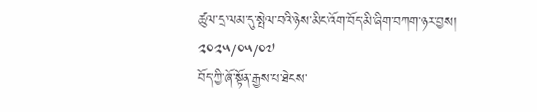ཚུལ་དྲ་ལམ་དུ་སྤེལ་བའི་ཉེས་མིང་འོག་བོད་མི་ཞིག་བཀག་ཉར་བྱས།
༢༠༢༥/༠༥/༠༧
བོད་ཀྱི་ཞོ་སྟོན་རྒྱས་པ་ཐེངས་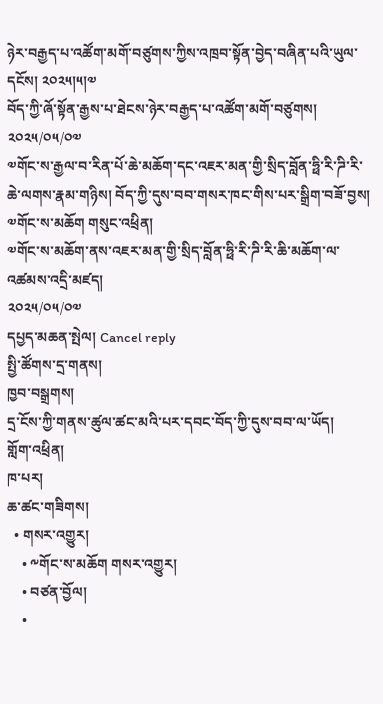ཉེར་བརྒྱད་པ་འཚོག་མགོ་བཙུགས་ཀྱིས་འཁྲབ་སྟོན་བྱེད་བཞིན་པའི་ཡུལ་དངོས། ༢༠༢༥།༥།༧
བོད་ཀྱི་ཞོ་སྟོན་རྒྱས་པ་ཐེངས་ཉེར་བརྒྱད་པ་འཚོག་མགོ་བཙུགས།
༢༠༢༥/༠༥/༠༧
༧གོང་ས་རྒྱལ་བ་རིན་པོ་ཆེ་མཆོག་དང་འཇར་མན་གྱི་སྲིད་བློན་ཧྥི་རི་ཌི་རི་ཆེ་ལགས་རྣམ་གཉིས། བོད་ཀྱི་དུས་བབ་གསར་ཁང་གིས་པར་སྒྲིག་བཟོ་བྱས།
༧གོང་ས་མཆོག གསུང་འཕྲིན།
༧གོང་ས་མཆོག་ནས་འཇར་མན་གྱི་སྲིད་བློན་ཧྥི་རི་ཌི་རི་ཆི་མཆོག་ལ་འཚམས་འདྲི་མཛད།
༢༠༢༥/༠༥/༠༧
དཔྱད་མཆན་སྤེལ། Cancel reply
སྤྱི་ཚོགས་དྲ་གནས།
ཁྱབ་བསྒྲགས།
དྲ་ངོས་ཀྱི་གནས་ཚུལ་ཚང་མའི་པར་དབང་བོད་ཀྱི་དུས་བབ་ལ་ཡོད།
གློག་འཕྲིན།
ཁ་པར།
ཆ་ཚང་གཟིགས།
  • གསར་འགྱུར།
    • ༸གོང་ས་མཆོག གསར་འགྱུར།
    • བཙན་བྱོལ།
    •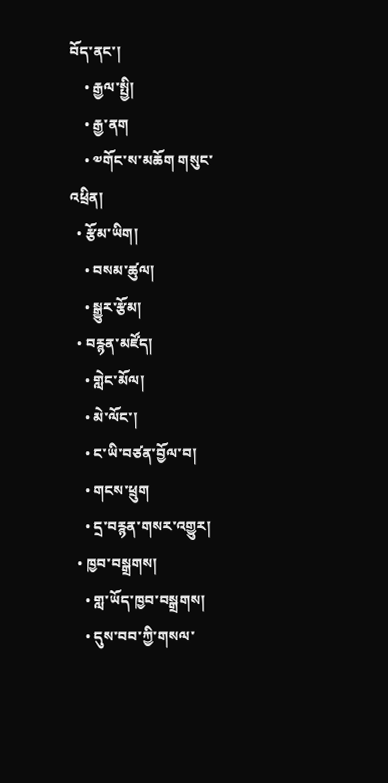བོད་ནང་།
    • རྒྱལ་སྤྱི།
    • རྒྱ་ནག
    • ༧གོང་ས་མཆོག གསུང་འཕྲིན།
  • རྩོམ་ཡིག།
    • བསམ་ཚུལ།
    • སྒྱུར་རྩོམ།
  • བརྙན་མཛོད།
    • གླེང་མོལ།
    • མེ་ལོང་།
    • ང་ཡི་བཙན་བྱོལ་བ།
    • གངས་ཕྲུག
    • དྲ་བརྙན་གསར་འགྱུར།
  • ཁྱབ་བསྒྲགས།
    • གླ་ཡོད་ཁྱབ་བསྒྲགས།
    • དུས་བབ་ཀྱི་གསལ་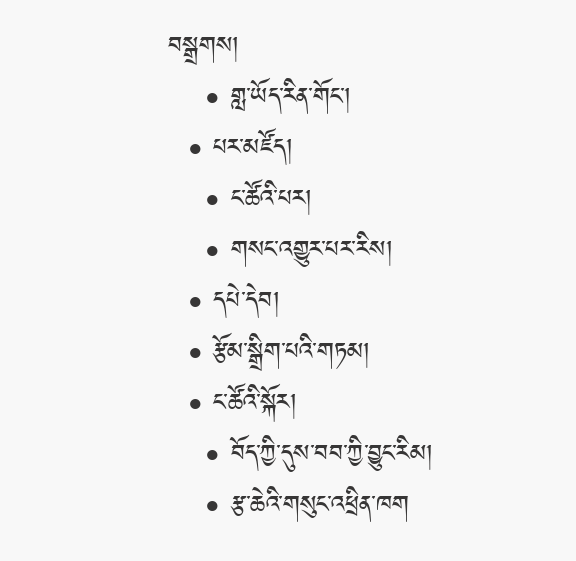བསྒྲགས།
    • གླ་ཡོད་རིན་གོང་།
  • པར་མཛོད།
    • ང་ཚོའི་པར།
    • གསང་འགྱུར་པར་རིས།
  • དཔེ་དེབ།
  • རྩོམ་སྒྲིག་པའི་གཏམ།
  • ང་ཚོའི་སྐོར།
    • བོད་ཀྱི་དུས་བབ་ཀྱི་བྱུང་རིམ།
    • རྩ་ཆེའི་གསུང་འཕྲིན་ཁག